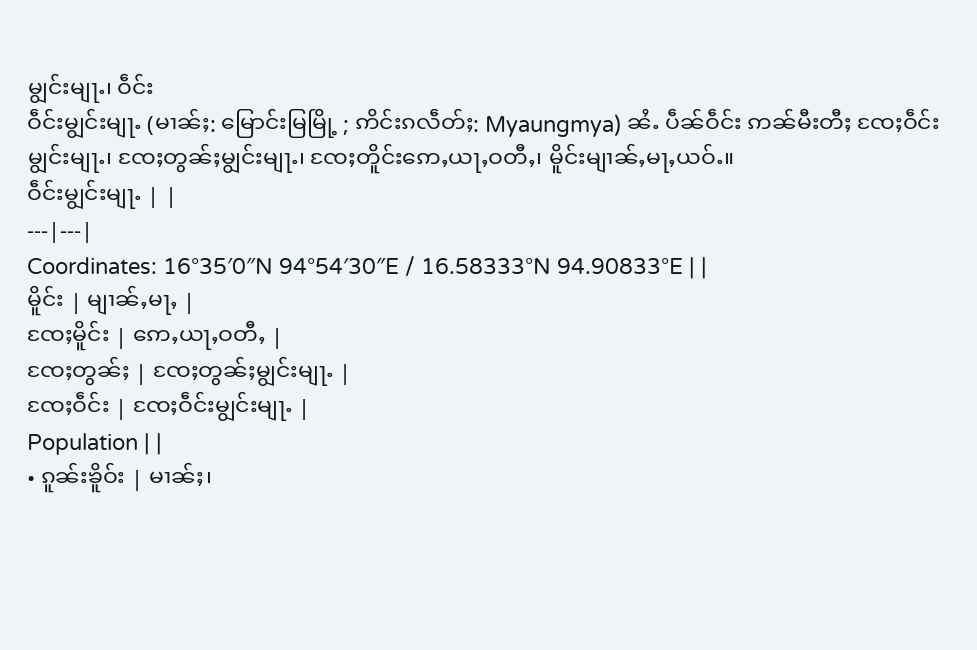မျွင်းမျႃႉ၊ ဝဵင်း
ဝဵင်းမျွင်းမျႃႉ (မၢၼ်ႈ: မြောင်းမြမြို့ ; ဢိင်းၵလဵတ်ႈ: Myaungmya) ၼႆႉ ပဵၼ်ဝဵင်း ဢၼ်မီးတီႈ ၸႄႈဝဵင်းမျွင်းမျႃႉ၊ ၸႄႈတွၼ်ႈမျွင်းမျႃႉ၊ ၸႄႈတိူင်းဢေႇယႃႇဝတီႇ၊ မိူင်းမျၢၼ်ႇမႃႇယဝ်ႉ။
ဝဵင်းမျွင်းမျႃႉ | |
---|---|
Coordinates: 16°35′0″N 94°54′30″E / 16.58333°N 94.90833°E | |
မိူင်း | မျၢၼ်ႇမႃႇ |
ၸႄႈမိူင်း | ဢေႇယႃႇဝတီႇ |
ၸႄႈတွၼ်ႈ | ၸႄႈတွၼ်ႈမျွင်းမျႃႉ |
ၸႄႈဝဵင်း | ၸႄႈဝဵင်းမျွင်းမျႃႉ |
Population | |
• ၵူၼ်းၶိူဝ်း | မၢၼ်ႈ၊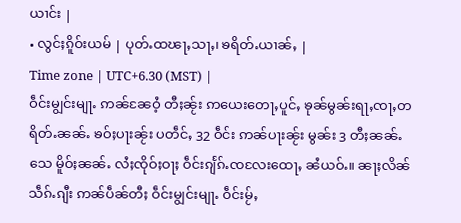ယၢင်း |
• လွင်ႈၵိူဝ်းယမ် | ပုတ်ႉထၽႃႇသႃႇ၊ ၶရိတ်ႉယၢၼ်ႇ |
Time zone | UTC+6.30 (MST) |
ဝဵင်းမျွင်းမျႃႉ ဢၼ်ၼႄဝႆ့ တီႈၼႂ်း ဢယေးတေႃႇပူင်ႇ ၶုၼ်မွၼ်းရႃႇၸႃႇတရိတ်ႉၼၼ်ႉ ၶဝ်ႈပႃးၼႂ်း ပတဵင်ႇ 32 ဝဵင်း ဢၼ်ပႃးၼႂ်း မွၼ်း 3 တီႈၼၼ်ႉသေ မိူဝ်ႈၼၼ်ႉ လႆႈၸိုဝ်ႈဝႃႈ ဝဵင်းၵျႅၵ်ႉၸလႄးထေႃႇ ၼႆယဝ်ႉ။ ၼႃႈလိၼ်သဵၵ်ႉၵျီး ဢၼ်ပဵၼ်တီႈ ဝဵင်းမျွင်းမျႃႉ ဝဵင်းမႂ်ႇ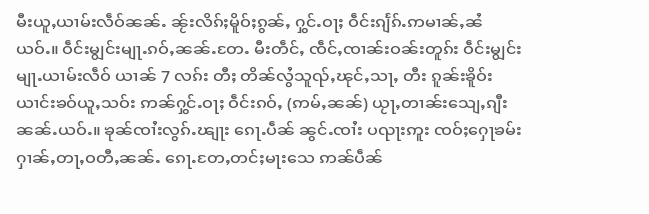မီးယူႇယၢမ်းလဵဝ်ၼၼ်ႉ ၼႂ်းလိၵ်ႈမိူဝ်ႈၵွၼ်ႇ ႁွင်ႉဝႃႈ ဝဵင်းၵျႅၵ်ႉဢမၢၼ်ႇၼႆယဝ်ႉ။ ဝဵင်းမျွင်းမျႃႉၵဝ်ႇၼၼ်ႉတႄႉ မီးတဵင်ႇ ၸဵင်ႇၸၢၼ်းဝၼ်းတူၵ်း ဝဵင်းမျွင်းမျႃႉယၢမ်းလဵဝ် ယၢၼ် 7 လၵ်း တီႈ တိၼ်လွႆသူၺ်ႇၽုင်ႇသႃႇ တီး ၵူၼ်းၶိူဝ်းယၢင်းၶဝ်ယူႇသဝ်း ဢၼ်ႁွင်ႉဝႃႈ ဝဵင်းၵဝ်ႇ (ဢမ်ႇၼၼ်) ယႂႃႇတၢၼ်းသျေႇၵျီးၼၼ်ႉယဝ်ႉ။ ၶုၼ်ၸၢႆးလွၵ်ႉၽျႃး ၵေႃႉပဵၼ် ၼွင်ႉၸၢႆး ပၺႃးဢူး ၸဝ်ႈႁေႃၶမ်းႁၢၼ်ႇတႃႇဝတီႇၼၼ်ႉ ၵေႃႉတႄႇတင်ႈမႃးသေ ဢၼ်ပဵၼ်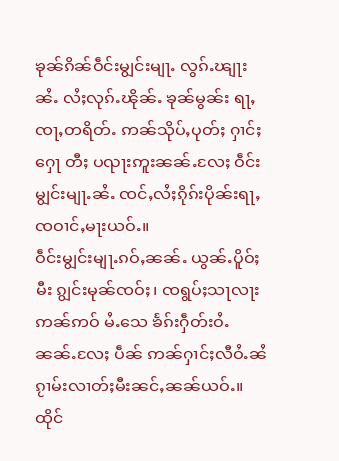ၶုၼ်ၵိၼ်ဝဵင်းမျွင်းမျႃႉ လွၵ်ႉၽျႃးၼႆႉ လႆႈလုၵ်ႉၽိုၼ်ႉ ၶုၼ်မွၼ်း ရႃႇၸႃႇတရိတ်ႉ ဢၼ်သိုပ်ႇပုတ်ႈ ႁၢင်ႈႁေႃ တီႈ ပၺႃးဢူးၼၼ်ႉလႄႈ ဝဵင်းမျွင်းမျႃႉၼႆႉ ၸင်ႇလႆႈၵိုၵ်းပိုၼ်းရႃႇၸဝၢင်ႇမႃးယဝ်ႉ။
ဝဵင်းမျွင်းမျႃႉၵဝ်ႇၼၼ်ႉ ယွၼ်ႉပိူဝ်ႈမီး ၵျွင်းမုၼ်ၸဝ်ႈ၊ ၸရွပ်ႈသႃလႃး ဢၼ်ဢဝ် မႆႉသေ ၶႅၵ်းႁဵတ်းဝႆႉၼၼ်ႉလႄႈ ပဵၼ် ဢၼ်ႁၢင်ႈလီဝႆႉၼႆ ၵႂၢမ်းလၢတ်ႈမီးၼင်ႇၼၼ်ယဝ်ႉ။ ထိုင်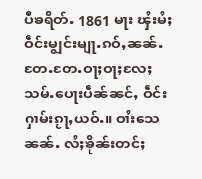ပီၶရိတ်ႉ 1861 မႃး ၾႆးမႆႈဝဵင်းမျွင်းမျႃႉၵဝ်ႇၼၼ်ႉ တႄႉတႄႉဝႃႈဝႃႈလႄႈ သမ်ႉပေႃးပဵၼ်ၼင်ႇ ဝဵင်းႁၢမ်းၵႂႃႇယဝ်ႉ။ ဝၢႆးသေၼၼ်ႉ လႆႈၶိုၼ်းတင်ႈ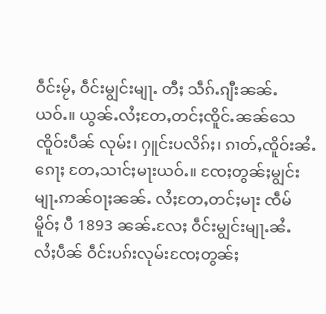ဝဵင်းမႂ်ႇ ဝဵင်းမျွင်းမျႃႉ တီႈ သဵၵ်ႉၵျီးၼၼ်ႉယဝ်ႉ။ ယွၼ်ႉလႆႈတႄႇတင်ႈၸိူင်ႉၼၼ်သေ ၸိူဝ်းပဵၼ် လုမ်း၊ ႁူင်းပလိၵ်ႈ၊ ၵၢတ်ႇၸိူဝ်းၼႆႉၵေႃႈ တႄႇသၢင်ႈမႃးယဝ်ႉ။ ၸႄႈတွၼ်ႈမျွင်းမျႃႉဢၼ်ဝႃႈၼၼ်ႉ လႆႈတႄႇတင်ႈမႃး ၸဵမ်မိူဝ်ႈ ပီ 1893 ၼၼ်ႉလႄႈ ဝဵင်းမျွင်းမျႃႉၼႆႉ လႆႈပဵၼ် ဝဵင်းပၵ်းလုမ်းၸႄႈတွၼ်ႈ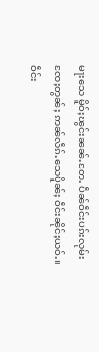မႃးသေ မိူဝ်ႈၽွင်းၼၼ်ႉတႄႉ ပဵၼ်ဝဵင်းပၵ်းလုမ်းၸႄႈတွၼ်ႈ ဢၼ်လဵၵ်ႉသေပိူၼ်ႈ ဝဵင်းၼိုင်ႈယဝ်ႉ။
ဝဵင်း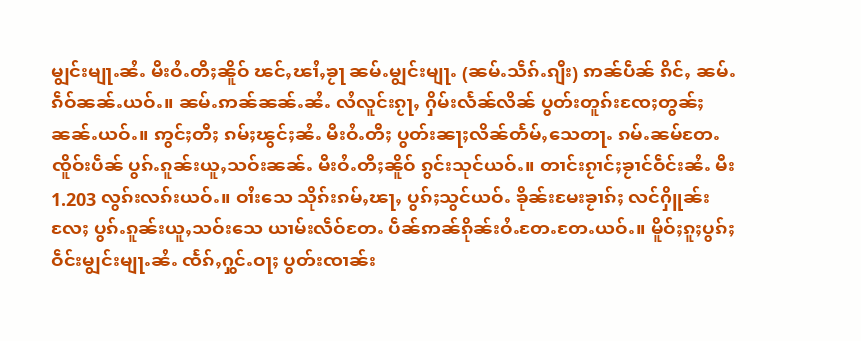မျွင်းမျႃႉၼႆႉ မီးဝႆႉတီႈၼိူဝ် ၽင်ႇၽၢႆႇၶႂႃ ၼမ်ႉမျွင်းမျႃႉ (ၼမ်ႉသဵၵ်ႉၵျီး) ဢၼ်ပဵၼ် ၵိင်ႇ ၼမ်ႉၵဵဝ်ၼၼ်ႉယဝ်ႉ။ ၼမ်ႉဢၼ်ၼၼ်ႉၼႆႉ လႆလူင်းၵႂႃႇ ႁိမ်းလႅၼ်လိၼ် ပွတ်းတူၵ်းၸႄႈတွၼ်ႈၼၼ်ႉယဝ်ႉ။ ဢွင်ႈတီႈ ၵမ်ႈၽွင်ႈၼႆႉ မီးဝႆႉတီႈ ပွတ်းၼႃႈလိၼ်တႅမ်ႇသေတႃႉ ၵမ်ႉၼမ်တႄႉ ၸိူဝ်းပဵၼ် ပွၵ်ႉၵူၼ်းယူႇသဝ်းၼၼ်ႉ မီးဝႆႉတီႈၼိူဝ် ၵွင်းသုင်ယဝ်ႉ။ တၢင်းၵႂၢင်ႈၶႂၢင်ဝဵင်းၼႆႉ မီး 1.203 လွၵ်းလၵ်းယဝ်ႉ။ ဝၢႆးသေ သိုၵ်းၵမ်ႇၽႃႇ ပွၵ်ႈသွင်ယဝ်ႉ ၶိုၼ်းမႄးၶႂၢၵ်ႈ လင်ႁိူၼ်း လႄႈ ပွၵ်ႉၵူၼ်းယူႇသဝ်းသေ ယၢမ်းလဵဝ်တႄႉ ပဵၼ်ဢၼ်ၵိုၼ်းဝႆႉတႄႉတႄႉယဝ်ႉ။ မိူဝ်ႈၵူႈပွၵ်ႈ ဝဵင်းမျွင်းမျႃႉၼႆႉ ၸႅၵ်ႇႁွင်ႉဝႃႈ ပွတ်းၸၢၼ်း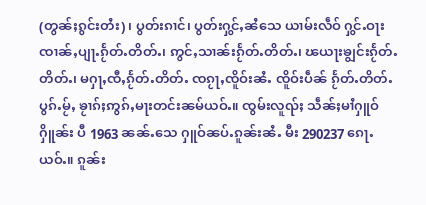(တွၼ်ႈၵွင်းတႆး)၊ ပွတ်းၵၢင်၊ ပွတ်းႁွင်ႇၼႆသေ ယၢမ်းလဵဝ် ႁွင်ႉဝႃး ၸၢၼ်ႇပျႃႉၵႂႅတ်ႉတိတ်ႉ၊ ဢွင်ႇသၢၼ်းၵႂႅတ်ႉတိတ်ႉ၊ ၽယႃးၶျွင်းၵႂႅတ်ႉတိတ်ႉ၊ မႁႃႇၸီႇၵႂႅတ်ႉတိတ်ႉ ၸၵႂႃႇၸိူဝ်းၼႆႉ ၸိူဝ်းပဵၼ် ၵႂႅတ်ႉတိတ်ႉ ပွၵ်ႉမႂ်ႇ ၶႂၢၵ်ႈဢွၵ်ႇမႃးတင်းၼမ်ယဝ်ႉ။ ၸွမ်းလူၺ်ႈ သဵၼ်ႈမၢႆႁူဝ်ႁိူၼ်း ပီ 1963 ၼၼ်ႉသေ ႁူဝ်ၼပ်ႉၵူၼ်းၼႆႉ မီး 290237 ၵေႃႉယဝ်ႉ။ ၵူၼ်း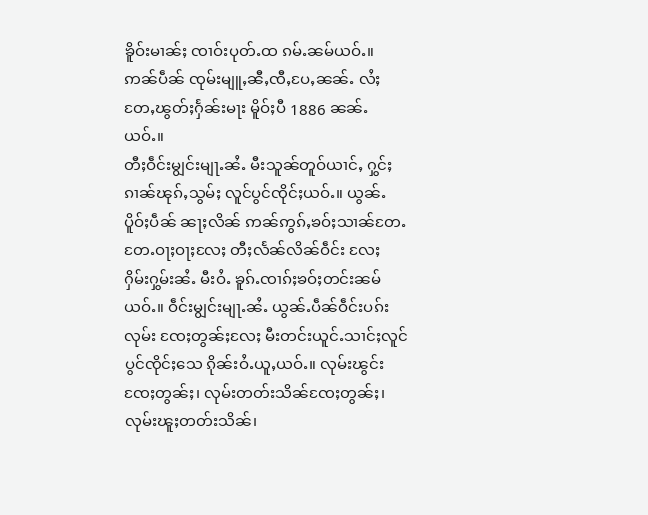ၶိူဝ်းမၢၼ်ႈ ၸၢဝ်းပုတ်ႉထ ၵမ်ႉၼမ်ယဝ်ႉ။ ဢၼ်ပဵၼ် ၸုမ်းမျူႇၼီႇၸီႇပႄႇၼၼ်ႉ လႆႈတႄႇၽွတ်ႈႁႅၼ်းမႃး မိူဝ်ႈပီ 1886 ၼၼ်ႉယဝ်ႉ။
တီႈဝဵင်းမျွင်းမျႃႉၼႆႉ မီးသူၼ်တူဝ်ယၢင်ႇ ႁွင်ႈၵၢၼ်ၽုၵ်ႇသွမ်ႈ လူင်ပွင်ၸိုင်ႈယဝ်ႉ။ ယွၼ်ႉပိူဝ်ႈပဵၼ် ၼႃႈလိၼ် ဢၼ်ဢွၵ်ႇၶဝ်ႈသၢၼ်တႄႉတႄႉဝႃႈဝႃႈလႄႈ တီႈလႅၼ်လိၼ်ဝဵင်း လႄႈ ႁိမ်းႁွမ်းၼႆႉ မီးဝႆႉ ၶူၵ်ႉၸၢၵ်ႈၶဝ်ႈတင်းၼမ်ယဝ်ႉ။ ဝဵင်းမျွင်းမျႃႉၼႆႉ ယွၼ်ႉပဵၼ်ဝဵင်းပၵ်းလုမ်း ၸႄႈတွၼ်ႈလႄႈ မီးတင်းယူင်ႉသၢင်ႈလူင်ပွင်ၸိုင်ႈသေ ၵိုၼ်းဝႆႉယူႇယဝ်ႉ။ လုမ်းၽွင်းၸႄႈတွၼ်ႈ၊ လုမ်းတတ်းသိၼ်ၸႄႈတွၼ်ႈ၊ လုမ်းၽူႈတတ်းသိၼ်၊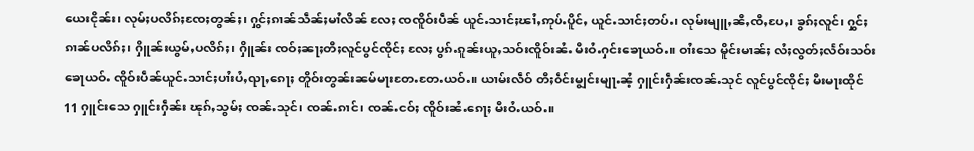ယေးငိုၼ်း၊ လုမ်ႈပလိၵ်ႈၸႄႈတွၼ်ႈ၊ ႁွင်ႈၵၢၼ်သဵၼ်ႈမၢႆလိၼ် လႄႈ ၸၸိူဝ်းပဵၼ် ယူင်ႉသၢင်ႈၽၢႆႇဢုပ်ႉပိူင်ႇ ယူင်ႉသၢင်ႈတပ်ႉ၊ လုမ်းမျူႇၼီႇၸီႇပႄႇ၊ ၶွၵ်ႈလူင်၊ ႁွင်ႈၵၢၼ်ပလိၵ်ႈ၊ ႁိူၼ်းယွမ်ႇပလိၵ်ႈ၊ ႁိူၼ်း ၸဝ်ႈၼႃႈတီႈလူင်ပွင်ၸိုင်ႈ လႄႈ ပွၵ်ႉၵူၼ်းယူႇသဝ်းၸိူဝ်းၼႆႉ မီးဝႆႉႁင်းၶေႃယဝ်ႉ။ ဝၢႆးသေ မိူင်းမၢၼ်ႈ လႆႈလွတ်ႈလႅဝ်းသဝ်းၶေႃယဝ်ႉ ၸိူဝ်းပဵၼ်ယူင်ႉသၢင်ႈပၢႆးပႆႇၺႃႇၵေႃႈ တိူဝ်းတွၼ်းၼမ်မႃးတႄႉတႄႉယဝ်ႉ။ ယၢမ်းလဵဝ် တီႈဝဵင်းမျွင်းမျႃႉၼႆ့ ႁူင်းႁဵၼ်းၸၼ်ႉသုင် လူင်ပွင်ၸိုင်ႈ မီးမႃးထိုင် 11 ႁူင်းသေ ႁူင်းႁဵၼ်း ၽုၵ်ႇသွမ်ႈ ၸၼ်ႉသုင်၊ ၸၼ်ႉၵၢင်၊ ၸၼ်ႉငဝ်ႈ ၸိူဝ်းၼႆႉၵေႃႈ မီးဝႆႉယဝ်ႉ။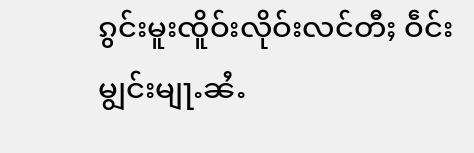ၵွင်းမူးၸိူဝ်းလိုဝ်းလင်တီႈ ဝဵင်းမျွင်းမျႃႉၼႆႉ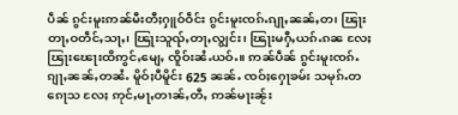ပဵၼ် ၵွင်းမူးဢၼ်မီးတီႈႁူဝ်ဝဵင်း ၵွင်းမူးၸၵ်ႉၵျႃႇၼၼ်ႇတ၊ ၽြႃးတႃႇဝတဵင်ႇသႃႇ၊ ၽြႃးသူၺ်ႇတႃႇလျွင်း၊ ၽြႃးမႁီႇယၵ်ႉၵၼ လႄႈ ၽြႃးၽေႃးထိဢွင်ႇမျေႇ ၸိူဝ်းၼႆႉယဝ်ႉ။ ဢၼ်ပဵၼ် ၵွင်းမူးၸၵ်ႉၵျႃႇၼၼ်ႇတၼႆႉ မိူဝ်ႈပီမိူင်း 625 ၼၼ်ႉ ၸဝ်ႈႁေႃၶမ်း သမုၵ်ႉတၵေႃသ လႄႈ ဢုင်ႇမႃႇတၢၼ်ႇတီႇ ဢၼ်မႃးၼႂ်း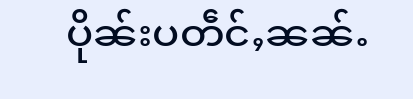ပိုၼ်းပတဵင်ႇၼၼ်ႉ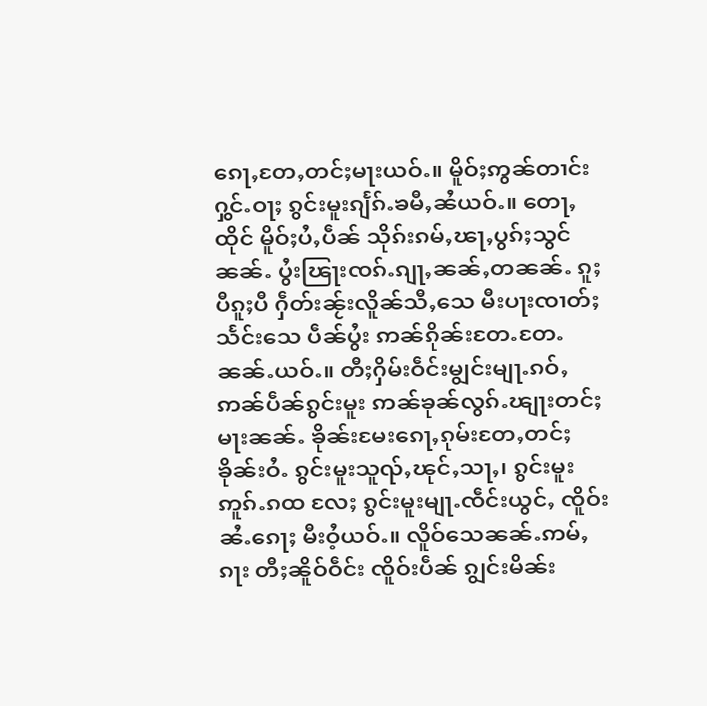ၵေႃႇတႄႇတင်ႈမႃးယဝ်ႉ။ မိူဝ်ႈဢွၼ်တၢင်း ႁွင်ႉဝႃႈ ၵွင်းမူးၵျႅၵ်ႉၶမီႇၼႆယဝ်ႉ။ တေႃႇထိုင် မိူဝ်ႈပႆႇပဵၼ် သိုၵ်းၵမ်ႇၽႃႇပွၵ်ႈသွင်ၼၼ်ႉ ပွႆးၽြႃးၸၵ်ႉၵျႃႇၼၼ်ႇတၼၼ်ႉ ၵူႈပီၵူႈပီ ႁဵတ်းၼႂ်းလိူၼ်သီႇသေ မီးပႃးၸၢတ်ႈသႅင်းသေ ပဵၼ်ပွႆး ဢၼ်ၵိုၼ်းတႄႉတႄႉၼၼ်ႉယဝ်ႉ။ တီႈႁိမ်းဝဵင်းမျွင်းမျႃႉၵဝ်ႇ ဢၼ်ပဵၼ်ၵွင်းမူး ဢၼ်ၶုၼ်လွၵ်ႉၽျႃးတင်ႈမႃးၼၼ်ႉ ၶိုၼ်းမႄးၵေႃႇၵုမ်းတႄႇတင်ႈၶိုၼ်းဝႆႉ ၵွင်းမူးသူၺ်ႇၽုင်ႇသႃႇ၊ ၵွင်းမူးဢူၵ်ႉၵထ လႄႈ ၵွင်းမူးမျႃႉၸဵင်းယွင်ႇ ၸိူဝ်းၼႆႉၵေႃႈ မီးဝႆ့ယဝ်ႉ။ လိူဝ်သေၼၼ်ႉဢမ်ႇၵႃး တီႈၼိူဝ်ဝဵင်း ၸိူဝ်းပဵၼ် ၵျွင်းမိၼ်း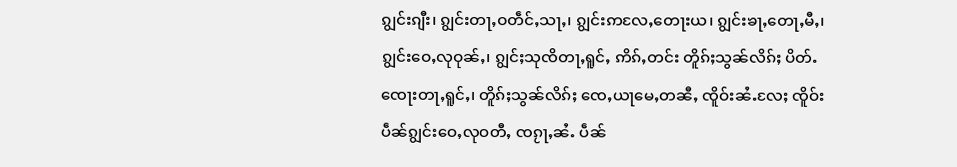ၵျွင်းၵျီး၊ ၵျွင်းတႃႇဝတဵင်ႇသႃႇ၊ ၵျွင်းဢလႄႇတေႃးယ၊ ၵျွင်းၶႃႇတေႃႇမီႇ၊ ၵျွင်းဝေႇလုဝုၼ်ႇ၊ ၵျွင်ႈသုၸိတႃႇရူင်ႇ ဢိၵ်ႇတင်း တိူၵ်ႈသွၼ်လိၵ်ႈ ပိတ်ႉၸေႃးတႃႇရူင်ႇ၊ တိူၵ်ႈသွၼ်လိၵ်ႈ ၸေႇယႃမေႇတၼီႇ ၸိူဝ်းၼႆႉလႄႈ ၸိူဝ်းပဵၼ်ၵျွင်းဝေႇလုဝတီႇ ၸၵႂႃႇၼႆႉ ပဵၼ်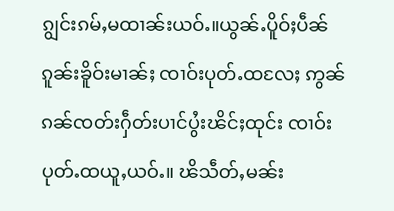ၵျွင်းၵမ်ႇမထၢၼ်းယဝ်ႉ။ယွၼ်ႉပိူဝ်ႈပဵၼ်ၵူၼ်းၶိူဝ်းမၢၼ်ႈ ၸၢဝ်းပုတ်ႉထလႄႈ ဢွၼ်ၵၼ်ၸတ်းႁဵတ်းပၢင်ပွႆးၽိင်ႈထုင်း ၸၢဝ်းပုတ်ႉထယူႇယဝ်ႉ။ ၽိသဵတ်ႇမၼ်း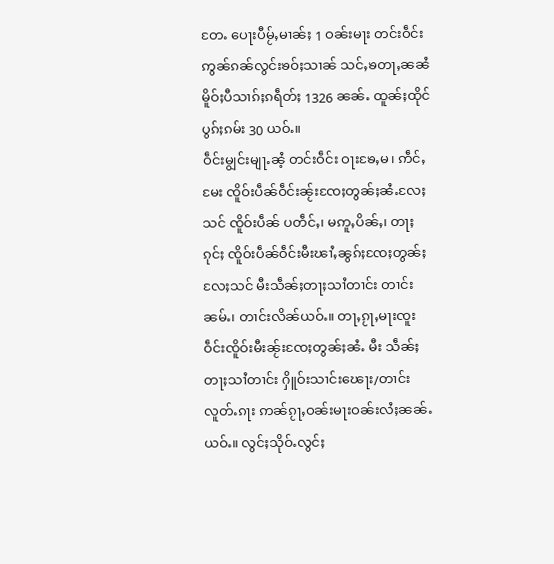တႄႉ ပေႃးပီမႂ်ႇမၢၼ်ႈ 1 ဝၼ်းမႃး တင်းဝဵင်းဢွၼ်ၵၼ်လွင်းၶဝ်ႈသၢၼ် သင်ႇၶတႃႇၼၼႆ မိူဝ်ႈပီသၢၵ်ႈၵရဵတ်ႈ 1326 ၼၼ်ႉ ထူၼ်ႈထိုင် ပွၵ်ႈၵမ်း 30 ယဝ်ႉ။
ဝဵင်းမျွင်းမျႃႉၼႆ့ တင်းဝဵင်း ဝႃးၶႄႇမ၊ ဢဵင်ႇမႄး ၸိူဝ်းပဵၼ်ဝဵင်းၼႂ်းၸႄႈတွၼ်ႈၼႆႉလႄႈသင် ၸိူဝ်းပဵၼ် ပတဵင်ႇ၊ မဢူႇပိၼ်ႇ၊ တႃႈၵုင်ႈ ၸိူဝ်းပဵၼ်ဝဵင်းမီးၽၢႆႇၼွၵ်ႈၸႄႈတွၼ်ႈလႄႈသင် မီးသဵၼ်ႈတႃႈသၢႆတၢင်း တၢင်းၼမ်ႉ၊ တၢင်းလိၼ်ယဝ်ႉ။ တႃႇၵႂႃႇမႃးၸူး ဝဵင်းၸိူဝ်းမီးၼႂ်းၸႄႈတွၼ်ႈၼႆႉ မီး သဵၼ်ႈတႃႈသၢႆတၢင်း ႁိူဝ်းသၢင်းၽေႃး/တၢင်းလူတ်ႉၵႃး ဢၼ်ၵႂႃႇဝၼ်းမႃးဝၼ်းလႆႈၼၼ်ႉယဝ်ႉ။ လွင်ႈသိုဝ်ႉလွင်ႈ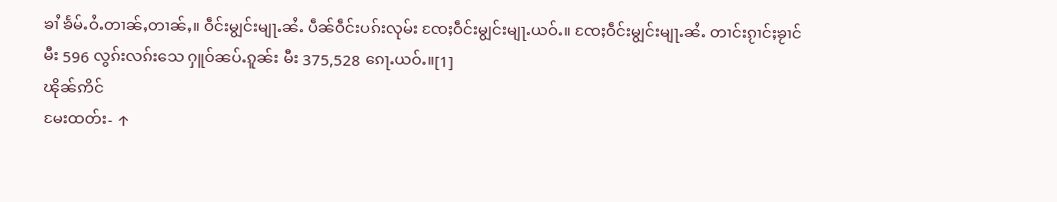ၶၢႆ ၶႅမ်ႉဝႆႉတၢၼ်ႇတၢၼ်ႇ။ ဝဵင်းမျွင်းမျႃႉၼႆႉ ပဵၼ်ဝဵင်းပၵ်းလုမ်း ၸႄႈဝဵင်းမျွင်းမျႃႉယဝ်ႉ။ ၸႄႈဝဵင်းမျွင်းမျႃႉၼႆႉ တၢင်းၵႂၢင်ႈၶႂၢင် မီး 596 လွၵ်းလၵ်းသေ ႁူဝ်ၼပ်ႉၵူၼ်း မီး 375,528 ၵေႃႉယဝ်ႉ။[1]
ၽိုၼ်ဢိင်
မႄးထတ်း- ↑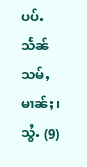ပပ်ႉသႅၼ်သမ်ႇမၢၼ်ႈ၊ သွႆႉ (9)